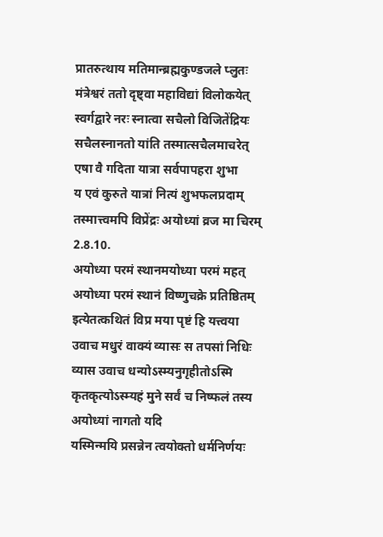प्रातरुत्थाय मतिमान्ब्रह्मकुण्डजले प्लुतः
मंत्रेश्वरं ततो दृष्ट्वा महाविद्यां विलोकयेत्
स्वर्गद्वारे नरः स्नात्वा सचैलो विजितेंद्रियः सचैलस्नानतो यांति तस्मात्सचैलमाचरेत्
एषा वै गदिता यात्रा सर्वपापहरा शुभा
य एवं कुरुते यात्रां नित्यं शुभफलप्रदाम्
तस्मात्त्वमपि विप्रेंद्रः अयोध्यां व्रज मा चिरम् 2.8.10.
अयोध्या परमं स्थानमयोध्या परमं महत्
अयोध्या परमं स्थानं विष्णुचक्रे प्रतिष्ठितम्
इत्येतत्कथितं विप्र मया पृष्टं हि यत्त्वया
उवाच मधुरं वाक्यं व्यासः स तपसां निधिः
व्यास उवाच धन्योऽस्म्यनुगृहीतोऽस्मि कृतकृत्योऽस्म्यहं मुने सर्वं च निष्फलं तस्य अयोध्यां नागतो यदि
यस्मिन्मयि प्रसन्नेन त्वयोक्तो धर्मनिर्णयः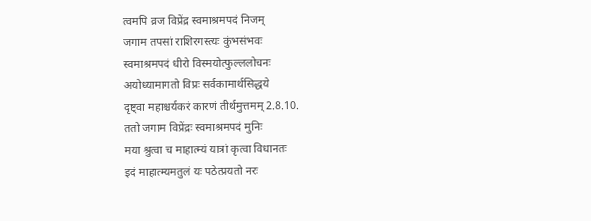त्वमपि व्रज विप्रेंद्र स्वमाश्रमपदं निजम्
जगाम तपसां राशिरगस्त्यः कुंभसंभवः
स्वमाश्रमपदं धीरो विस्मयोत्फुल्ललोचनः
अयोध्यामागतो विप्रः सर्वकामार्थसिद्धये
दृष्ट्वा महाश्चर्यकरं कारणं तीर्थमुत्तमम् 2.8.10.
ततो जगाम विप्रेंद्रः स्वमाश्रमपदं मुनिः
मया श्रुत्वा च माहात्म्यं यात्रां कृत्वा विधानतः
इदं माहात्म्यमतुलं यः पठेत्प्रयतो नरः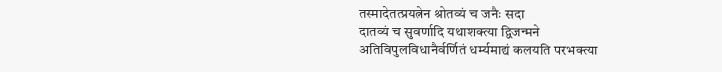तस्मादेतत्प्रयत्नेन श्रोतव्यं च जनैः सदा
दातव्यं च सुवर्णादि यथाशक्त्या द्विजन्मने
अतिविपुलविधानैर्वर्णितं धर्म्यमाद्यं कलयति परभक्त्या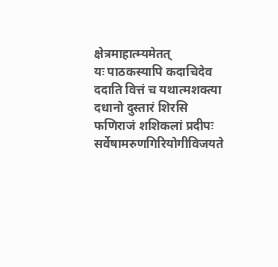क्षेत्रमाहात्म्यमेतत्
यः पाठकस्यापि कदाचिदेव ददाति वित्तं च यथात्मशक्त्या
दधानो दुस्तारं शिरसि फणिराजं शशिकलां प्रदीपः सर्वेषामरुणगिरियोगीविजयते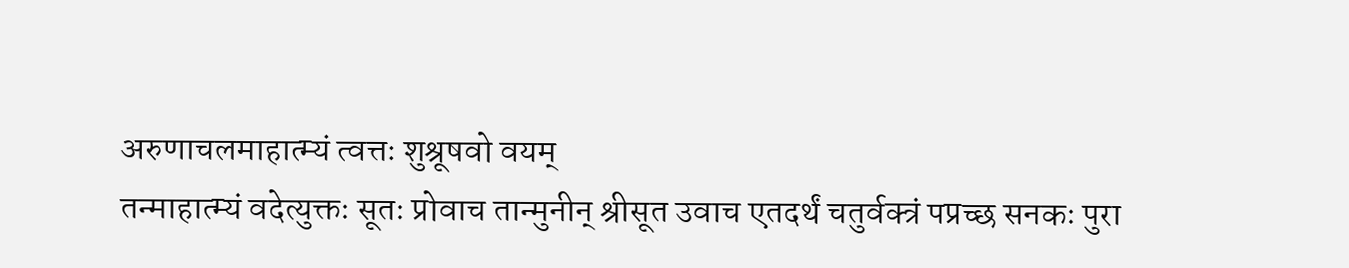अरुणाचलमाहात्म्यं त्वत्तः शुश्रूषवो वयम्
तन्माहात्म्यं वदेत्युक्तः सूतः प्रोवाच तान्मुनीन् श्रीसूत उवाच एतदर्थं चतुर्वक्त्रं पप्रच्छ सनकः पुरा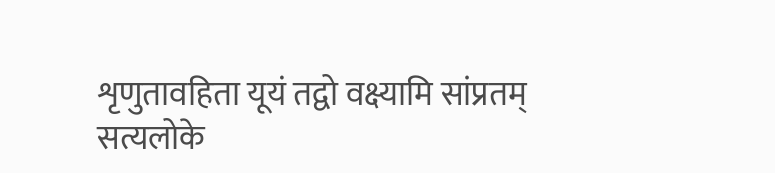शृणुतावहिता यूयं तद्वो वक्ष्यामि सांप्रतम्
सत्यलोके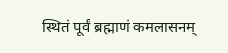स्थितं पूर्वं ब्रह्माणं कमलासनम्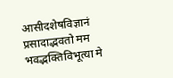आसीदशेषविज्ञानं प्रसादाद्भवतो मम
भवद्भक्तिविभूत्या मे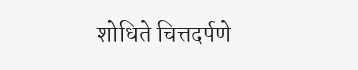शोधिते चित्तदर्पणे